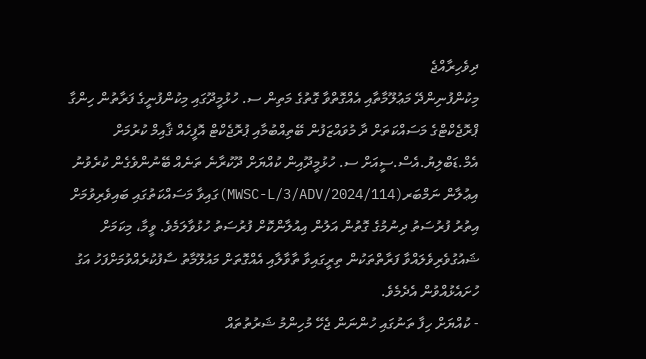ދިވެހިރާއްޖެ
މިކުންފުނިންދޭ މަޢުލޫމާތާއި އެއްގޮތްވާ ގޮތުގެ މަތިން ސ. ހުޅުމީދޫގައި މިކުންފުނީގެ ފަރާތުން ހިންގާ ޕްރޮޖެކްޓްގެ މަސައްކަތަށް ދާ މުވައްޒަފުން ބޭތިއްބުމާއި ޕުރޮޖެކްޓް އޮފީހެއް ޤާއިމް ކުރުމަށް އެމް.ޑަބްލިޔު.އެސް.ސީއަށް ސ. ހުޅުމީދޫއިން ކުއްޔަށް ދޫކުރާނެ ތަނެއް ބޭނުންވެގެން ކުރެވުނު އިޢުލާން ނަމްބަރ(MWSC-L/3/ADV/2024/114)ގައިވާ މަސައްކަތުގައި ބައިވެރިވުމަށް އިތުރު ފުރުސަތު ދިނުމުގެ ގޮތުން އަލުން އިއުލާންކޮށް ފުރުސަތު ހުޅުވާލަމެވެ. ވީމާ، މިކަމަށް ޝައުގުވެރިވެލައްވާ ފަރާތްތަކުން ތިރީގައިވާ ތާވާލާއި އެއްގޮތަށް މައުލޫމާތު ސާފުކުރެއްވުމަށްފަހު އަގު ހުށައެޅުއްވުން އެދެމެވެ.
- ކުއްޔަށް ހިފާ ތަނުގައި ހުންނަން ޖެހޭ މުހިންމު ޝަރުތުތައް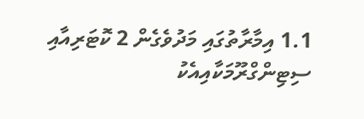1.1 އިމާރާތުގައި މަދުވެގެން 2 ކޮޓަރިއާއި ސިޓިންގްރޫމަކާއިއެކު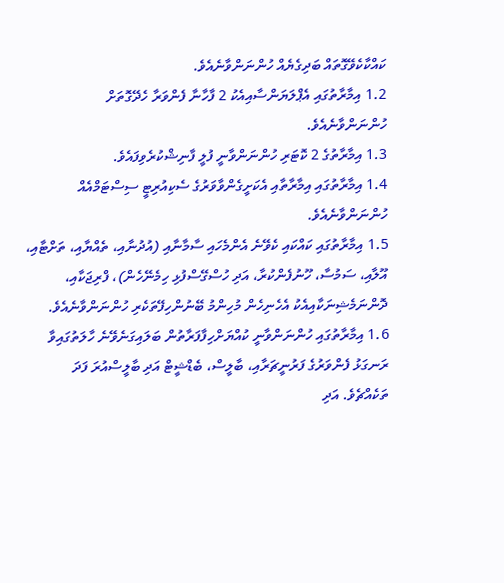ކައްކާކެވޭގޮތައް ބަދިގެޔެއް ހުންނަންވާނެއެވެ.
1.2 އިމާރާތުގައި އެޕްލަޔަންސާއިއެކު 2 ފާހާނާ ފެންވަރާ ހެދޭގޮތަށް ހުންނަންވާނެއެވެ.
1.3 އިމާރާތުގެ 2 ކޮޓަރި ހުންނަންވާނީ ފުލީ ފާނިޝްކުރެވިފައެވެ.
1.4 އިމާރާތުގައި އިމާރާތާއި އެކަށީގެންވާވަރުގެ ސެކިއުރިޓީ ސިސްޓަމްއެއް ހުންނަންވާނެއެވެ.
1.5 އިމާރާތުގައި ކައްކައި ކެވޭނެ އެންމެހައި ސާމާނާއި (އުދުނާއި، ތެއްޔާއި، ތަށްޓާއި، އޫލާއި، ސަމުސާ، ހޫނުފެންކުރާ، އަދި ހުސްގޭސްފުޅި ހިމެނޭހެން)، ފްރިޖަކާއި، ދޮންނަމެޝިނަކާއިއެކު އެހެނިހެން މުހިންމު ބޭނުންހިފޭތަކެރި ހުންނަންވާނެއެވެ.
1.6 އިމާރާތުގައި ހުންނަންވާނީ ކުއްޔަށްހިފާފަރާތުން ބަލައިގަނެވޭނެ ހާލަތުގައިވާ ރަނގަޅު ފެންވަރުގެ ފަރުނީޗަރާއި، ބާލީސް، ބެޑްޝީޓް އަދި ބާލީސްއުރަ ފަދަ ތަކެއްޗެވެ. އަދި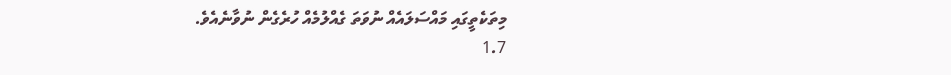މިތަކެތީގައި މައްސަލައެއް ނުވަތަ ގެއްލުމެއް ހުރެގެން ނުވާނެއެވެ.
1.7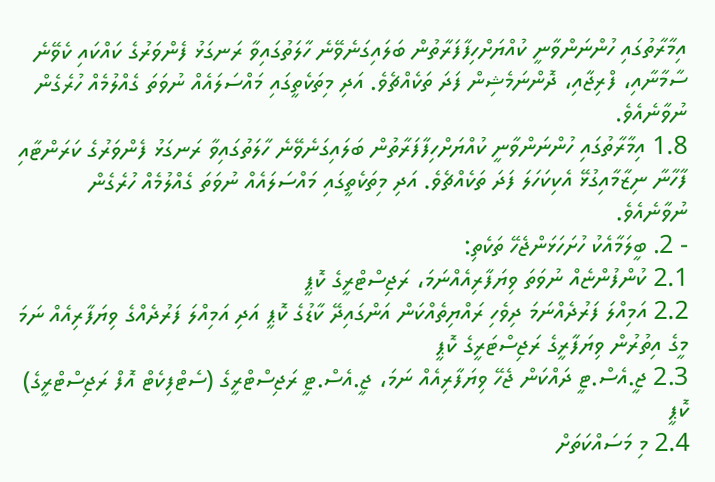އިމާރާތުގައި ހުންނަންވާނީ ކުއްޔަށްހިފާފަރާތުން ބަލައިގަނެވޭނެ ހާލަތުގައިވާ ރަނގަޅު ފެންވަރުގެ ކައްކައި ކެވޭނެ ސާމާނާއި، ފްރިޖާއި، ދޮންނަމެޝިން ފަދަ ތަކެއްޗެވެ. އަދި މިތަކެތީގައި މައްސަލައެއް ނުވަތަ ގެއްލުމެއް ހުރެގެން ނުވާނެއެވެ.
1.8 އިމާރާތުގައި ހުންނަންވާނީ ކުއްޔަށްހިފާފަރާތުން ބަލައިގަނެވޭނެ ހާލަތުގައިވާ ރަނގަޅު ފެންވަރުގެ ކަރަންޓާއި ފާހާނާ ނިޒާމާއިގުޅޭ އެކިކަހަލަ ފަދަ ތަކެއްޗެވެ. އަދި މިތަކެތީގައި މައްސަލައެއް ނުވަތަ ގެއްލުމެއް ހުރެގެން ނުވާނެއެވެ.
- 2. ބީލަމާއެކު ހުށަހަޅަންޖެހޭ ތަކެތި:
2.1 ކުންފުންޏެއް ނުވަތަ ވިޔަފާރިއެއްނަމަ، ރަޖިސްޓްރީގެ ކޮޕީ
2.2 އަމިއްލަ ފަރުދެއްނަމަ ދިވެހި ރައްޔިތެއްކަން އަންގައިދޭ ކާޑުގެ ކޮޕީ އަދި އަމިއްލަ ފަރުދެއްގެ ވިޔަފާރިއެއް ނަމަ މީގެ އިތުރުން ވިޔަފާރީގެ ރަޖިސްޓަރީގެ ކޮޕީ
2.3 ޖީ.އެސް.ޓީ ދައްކަން ޖެހޭ ވިޔަފާރިއެއް ނަމަ، ޖީ.އެސް.ޓީ ރަޖިސްޓްރީގެ (ސެޓްފިކެޓް އޮފް ރަޖިސްޓްރީގެ) ކޮޕީ
2.4 މި މަސައްކަތަށް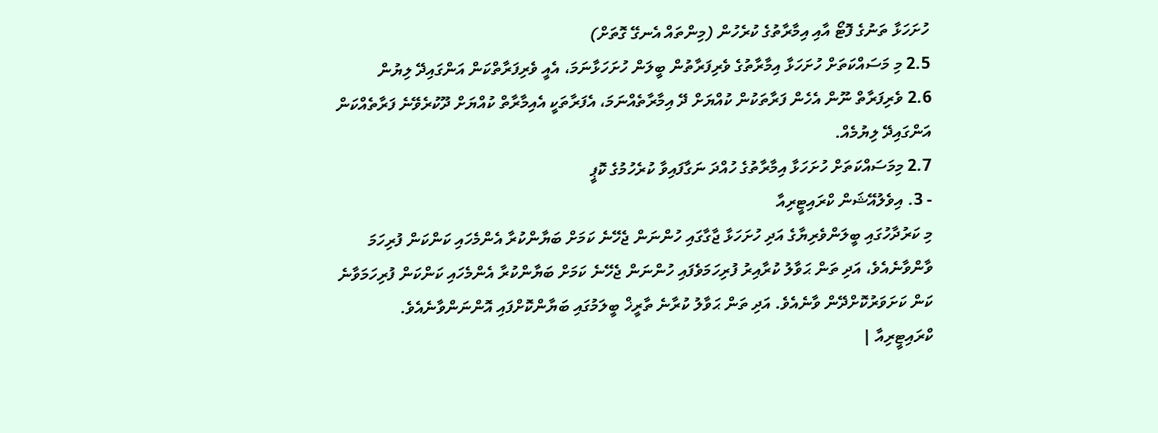ހުށަހަޅާ ތަނުގެ ފޮޓޯ އާއި އިމާރާތުގެ ކުރެހުން (މިންތައް އެނގޭ ގޮތަށް)
2.5 މި މަސައްކަތަށް ހުށަހަޅާ އިމާރާތުގެ ވެރިފަރާތުން ބީލަން ހުށަހަޅާނަމަ، އެއީ ވެރިފަރާތްކަން އަންގައިދޭ ލިޔުން
2.6 ވެރިފަރާތް ނޫން އެހެން ފަރާތަކުން ކުއްޔަށް ދޭ އިމާރާތެއްނަމަ، އެފަރާތަކީ އެއިމާރާތް ކުއްޔަށް ދޫކުރެވޭނެ ފަރާތެއްކަން އަންގައިދޭ ލިޔުމެއް.
2.7 މިމަސައްކަތަށް ހުށަހަޅާ އިމާރާތުގެ ހުއްދަ ނަގާފައިވާ ކުރެހުމުގެ ކޮޕީ
- 3. އިވެލުއޭޝަން ކްރައިޓީރިއާ
މި ކަރުދާހުގައި ބީލަންވެރިޔާގެ އަދި ހުށަހަޅާ ޖާގާގައި ހުންނަން ޖެހޭނެ ކަމަށް ބަޔާންކުރާ އެންމެހައި ކަންކަން ފުރިހަމަ ވާންވާނެއެވެ، އަދި ތަން ޙަވާލު ކުރާއިރު ފުރިހަމަވެފައި ހުންނަން ޖެހޭނެ ކަމަށް ބަޔާންކުރާ އެންމެހައި ކަންކަން ފުރިހަމަވާނެ ކަން ކަށަވަރުކޮށްދޭން ވާނެއެވެ. އަދި ތަން ޙަވާލު ކުރާނެ ތާރީޚް ބީލަމުގައި ބަޔާންކޮށްފައި އޮންނަންވާނެއެވެ.
ކްރައިޓީރިއާ |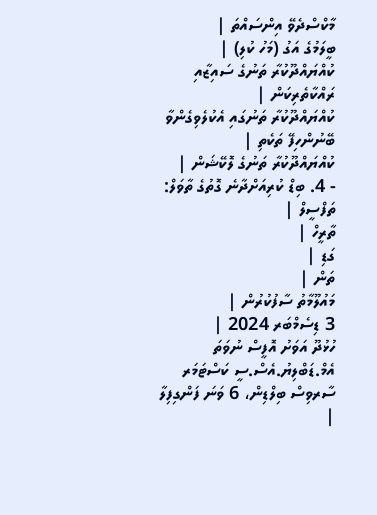މާކްސްދެވޭ އިންސައްތަ |
ބީލަމުގެ އަގު (މަހު ކުލި) |
ކުއްޔައްދޫކުރާ ތަނުގެ ސައިޒާއި ރައްކާތެރިކަން |
ކުއްޔައްދޫކުރާ ތަނުގައި އެކުލެވިގެންވާ ބޭނުންހިފޭ ތަކެތި |
ކުއްޔައްދޫކުރާ ތަނުގެ ލޮކޭޝަން |
- 4. ބިޑް ކުރިއަށްދާނެ ގޮތުގެ ތާވަލް:
ތަފްސީލް |
ތާރީހް |
ގަޑި |
ތަން |
މައުލޫމާތު ސާފުކުރުން |
3 ޑިސެމްބަރ 2024 |
ހުޅުދޫ އަވަށު އޮފީސް ނުވަތަ އެމް.ޑަބްލިޔު.އެސް.ސީ ކަސްޓަމަރ ސާރވިސް ބިލްޑިން، 6 ވަނަ ފަންގިފިލާ |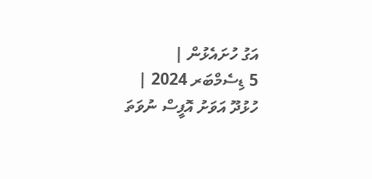އަގު ހުށައެޅުން |
5 ޑިސެމްބަރ 2024 |
ހުޅުދޫ އަވަށު އޮފީސް ނުވަތަ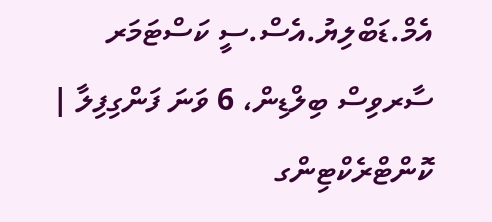އެމް.ޑަބްލިޔު.އެސް.ސީ ކަސްޓަމަރ ސާރވިސް ބިލްޑިން، 6 ވަނަ ފަންގިފިލާ |
ކޮންޓްރެކްޓިންގ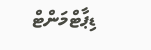ޑިޕާޓްމަންޓް